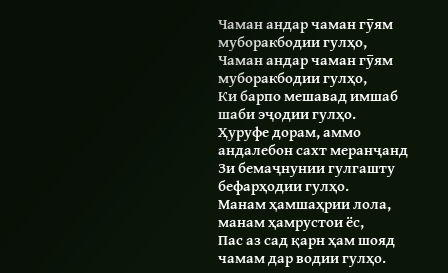Чаман андар чаман гӯям муборакбодии гулҳо,
Чаман андар чаман гӯям муборакбодии гулҳо,
Ки барпо мешавад имшаб шаби эҷодии гулҳо.
Ҳуруфе дорам, аммо андалебон сахт меранҷанд
Зи бемаҷнунии гулгашту бефарҳодии гулҳо.
Манам ҳамшаҳрии лола, манам ҳамрустои ёс,
Пас аз сад қарн ҳам шояд чамам дар водии гулҳо.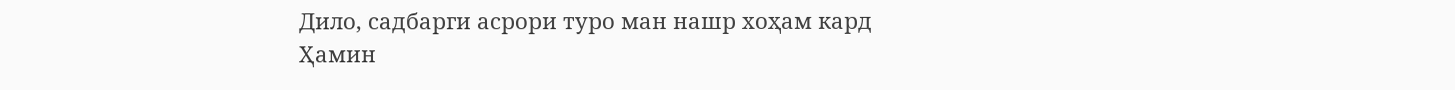Дило, садбарги асрори туро ман нашр хоҳам кард
Ҳамин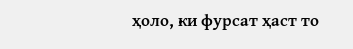ҳоло, ки фурсат ҳаст то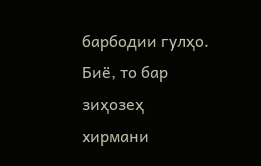барбодии гулҳо.
Биё, то бар зиҳозеҳ хирмани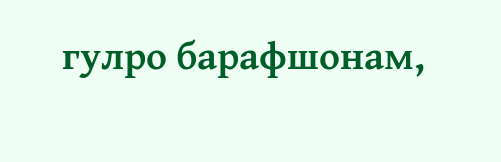гулро барафшонам,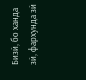Бизӣ, бо ханда зӣ, фархунда зӣ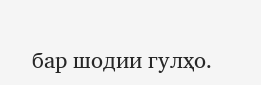бар шодии гулҳо.